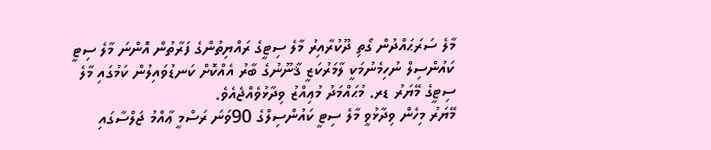މާލެ ސަރަޙައްދުން ގޯތި ދޫކުރާއިރު މާލެ ސިޓީގެ ރައްޔިތުންގެ ފަރާތުން އޮންނަ މާލެ ސިޓީ ކައުންސިލް ނުހިމެނުމަކީ ލާމަރުކަޒީ ޤާނޫނުގެ ބާރު އެއްކޮށް ކަނޑުވައިލުން ކަމުގައި މާލެ ސިޓީގެ މޭޔަރު ޑރ. މުޙައްމަދު މުޢިއްޒު ވިދާޅުވެއްޖެއެވެ.
މޭޔަރު މިހެން ވިދާޅުވީ މާލެ ސިޓީ ކައުންސިލްގެ 90ވަނަ ރަސްމީ ޢާއްމު ޖަލްސާގައި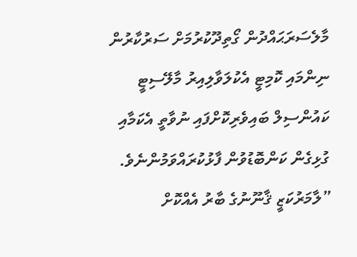މާލެސަރަޙައްދުން ގޯތިދޫކުރުމަށް ސަރުކާރުން ނިންމައި ކޮމިޓީ އެކުލަވާލިއިރު މާލޭސިޓީ ކައުންސިލް ބައިވެރިކޮށްފައި ނުވާތީ އެކަމާއި ގުޅިގެން ކަންބޮޑުވުން ފާޅުކުރައްވަމުންނެވެ.
”ލާމަރުކަޒީ ޤާނޫނުގެ ބާރު އެއްކޮށް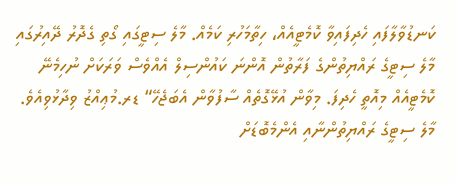ކަނޑުވާލާފައި ހެދިފައިވާ ކޮމެޓީއެއް، ހިތާމަހުރި ކަމެއް. މާލެ ސިޓީގައި ގޯތި ގެދޮރު ދޭއިރުގައި މާލެ ސިޓީގެ ރައްޔިތުންގެ ފަރާތުން އޮންނަ ކައުންސިލް އެއްވެސް ވަރަކަށް ނުހިމެނޭ ކޮމެޓީއެއް މިއޮތީ ހެދިފަ. މިވާން އުޅޭގޮތެއް ސާފުވާން އެބަޖެހޭ“ ޑރ.މުޢިއްޒު ވިދާޅުވިއެވެ.
މާލެ ސިޓީގެ ރައްޔިތުންނާއި އެންމެބޮޑަށް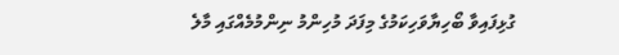ގުޅިފައިވާ ބޯހިޔާވަހިކަމުގެ މިފަދަ މުހިންމު ނިންމުމެއްގައި މާލެ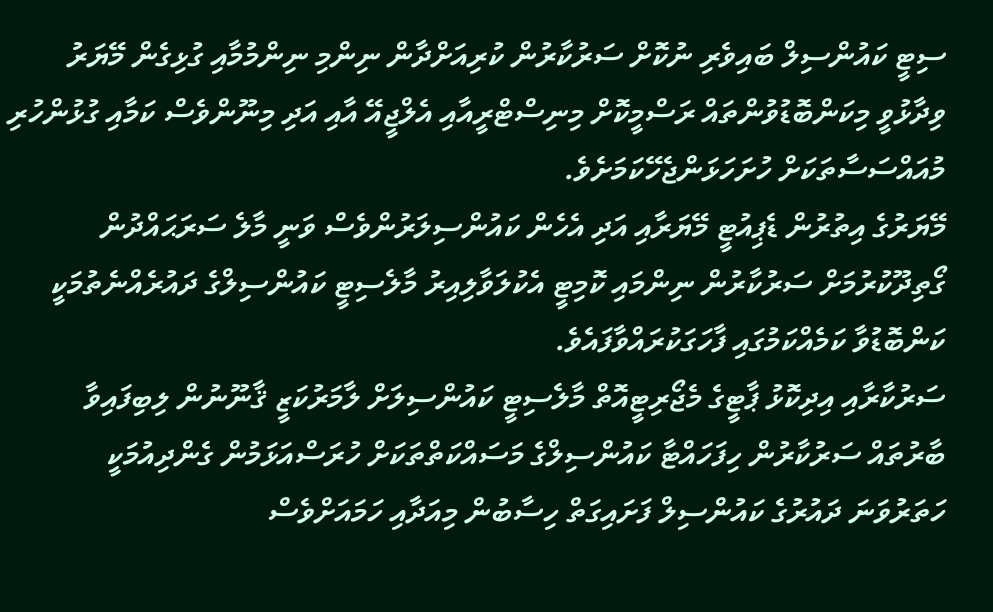ސިޓީ ކައުންސިލް ބައިވެރި ނުކޮށް ސަރުކާރުން ކުރިއަށްދާން ނިންމި ނިންމުމާއި ގުޅިގެން މޭޔަރު ވިދާޅުވީ މިކަންބޮޑުވުންތައް ރަސްމީކޮށް މިނިސްޓްރީއާއި އެލްޖީއޭ އާއި އަދި މިނޫންވެސް ކަމާއި ގުޅުންހުރި މުއައްސަސާތަކަށް ހުށަހަޅަންޖެހޭކަމަށެވެ.
މޭޔަރުގެ އިތުރުން ޑެޕިއުޓީ މޭޔަރާއި އަދި އެހެން ކައުންސިލަރުންވެސް ވަނީ މާލެ ސަރަޙައްދުން ގޯތިދޫކުރުމަށް ސަރުކާރުން ނިންމައި ކޮމިޓީ އެކުލަވާލިއިރު މާލެސިޓީ ކައުންސިލްގެ ދައުރެއްނެތުމަކީ ކަންބޮޑުވާ ކަމެއްކަމުގައި ފާހަގަކުރައްވާފައެވެ.
ސަރުކާރާއި އިދިކޮޅު ޕާޓީގެ މެޖޯރިޓީއޮތް މާލެސިޓީ ކައުންސިލަށް ލާމަރުކަޒީ ޤާނޫނުން ލިބިފައިވާ ބާރުތައް ސަރުކާރުން ހިފަހައްޓާ ކައުންސިލްގެ މަސައްކަތްތަކަށް ހުރަސްއަޅަމުން ގެންދިއުމަކީ ހަތަރުވަނަ ދައުރުގެ ކައުންސިލް ފަށައިގަތް ހިސާބުން މިއަދާއި ހަމައަށްވެސް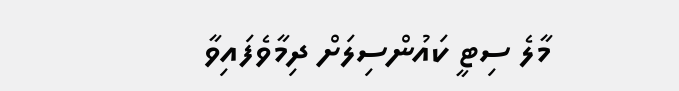މާލެ ސިޓީ ކައުންސިލަށް ދިމާވެފައިވާ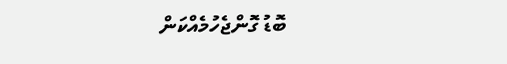ބޮޑު ގޮންޖެހުމެއްކަން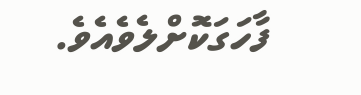ފާހަގަކޮށްލެވެއެވެ.